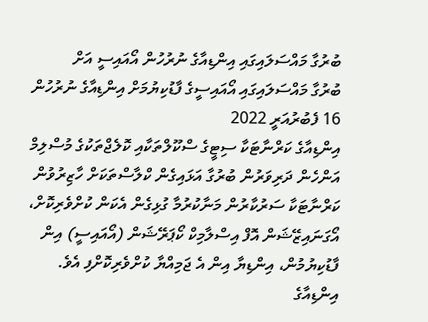ބުރުގާ މައްސަލައިގައި އިންޑިއާގެ ނުރުހުން އޯއައިސީ އަށް
ބުރުގާ މައްސަލައިގައި އޯއައިސީގެ ފާޑުކިޔުމަށް އިންޑިއާގެ ނުރުހުން
16 ފެބުރުއަރީ 2022
އިންޑިއާގެ ކަރްނާޓަކާ ސިޓީގެ ސްކޫލްތަކާއި ކޮލެޖްތަކުގެ މުސްލިމް އަންހެން ދަރިވަރުން ބުރުގާ އަޅައިގެން ކްލާސްތަކަށް ހާޒިރުވުން ކަރްނާޓަކާ ސަރުކާރުން މަނާކުރުމާ ގުޅިގެން އެކަން ކުށްވެރިކޮށް، އޯގަނައިޒޭޝަން އޮފް އިސްލާމިކް ކޯޕަރޭޝަން (އޯއައިސީ) އިން ފާޑުކިޔުމުން، އިންޑިޔާ އިން އެ ޖަމިއްޔާ ކުށްވެރިކޮށްފި އެވެ.
އިންޑިއާގެ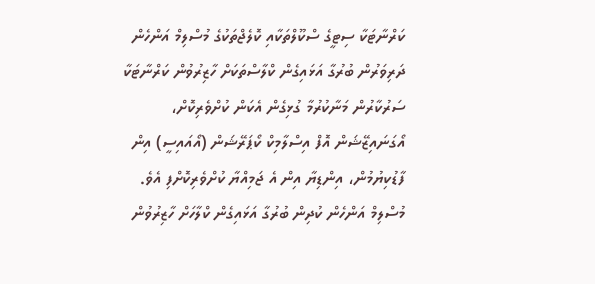ކަރްނާޓަކާ ސިޓީގެ ސްކޫލްތަކާއި ކޮލެޖްތަކުގެ މުސްލިމް އަންހެން ދަރިވަރުން ބުރުގާ އަޅައިގެން ކްލާސްތަކަށް ހާޒިރުވުން ކަރްނާޓަކާ ސަރުކާރުން މަނާކުރުމާ ގުޅިގެން އެކަން ކުށްވެރިކޮށް، އޯގަނައިޒޭޝަން އޮފް އިސްލާމިކް ކޯޕަރޭޝަން (އޯއައިސީ) އިން ފާޑުކިޔުމުން، އިންޑިޔާ އިން އެ ޖަމިއްޔާ ކުށްވެރިކޮށްފި އެވެ.
މުސްލިމް އަންހެން ކުދިން ބުރުގާ އަޅައިގެން ކްލާހަށް ހާޒިރުވުން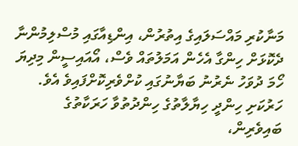މަނާކުރި މައްސަލައިގެ އިތުރުން، އިންޑިއާގައި މުސްލިމުންނާ ދެކޮޅަށް ހިންގާ އެހެން އަމަލުތައް ވެސް، އޯއައިސީން މިދިޔަ ހޯމަ ދުވަހު ނެރުނު ބަޔާނުގައި ކުށްވެރިކޮށްފައިވެ އެވެ. ހަރުކަށި ހިންދީ ހިޔާލާތުގެ ހިންދުތުވާ ހަރަކާތުގެ ބައިވެރިން،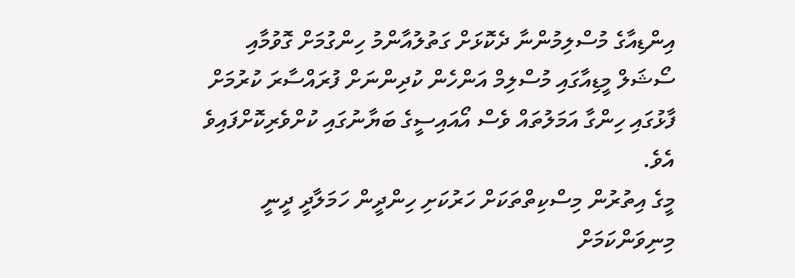އިންޑިއާގެ މުސްލިމުންނާ ދެކޮޅަށް ގަތުލުއާންމު ހިންގުމަށް ގޮވުމާއި ސޯޝަލް މީޑިއާގައި މުސްލިމް އަންހެން ކުދިންނަށް ފުރައްސާރަ ކުރުމަށް ފާޅުގައި ހިންގާ އަމަލުތައް ވެސް އޯއައިސީގެ ބަޔާނުގައި ކުށްވެރިކޮށްފައިވެ އެވެ.
މީގެ އިތުރުން މިސްކިތްތަކަށް ހަރުކަށި ހިންދީން ހަމަލާދީ ދީނީ މިނިވަންކަމަށް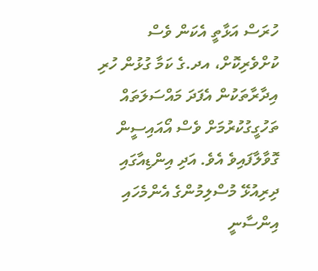ހުރަސް އަޅާތީ އެކަން ވެސް ކުށްވެރިކޮށް، އދ.ގެ ކަމާ ގުޅުން ހުރި އިދާރާތަކުން އެފަދަ މައްސަލަތައް ތަހުގީގުކުރުމަށް ވެސް އޯއައިސީން ގޮވާލާފައިވެ އެވެ. އަދި އިންޑިއާގައި ދިރިއުޅޭ މުސްލިމުންގެ އެންމެހައި އިންސާނީ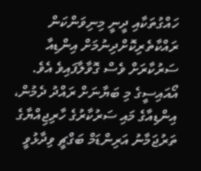ހައްގުތަކާއި ދީނީ މިނިވަންކަން ރައްކާތެރިކޮށްދިނުމަށް އިންޑިއާ ސަރުކާރަށް ވެސް ގޮވާލާފައިވެ އެވެ.
އޯއައިސީގެ މި ބަޔާނަށް ރައްދު ދެމުން، އިންޑިއާގެ މައި ސަރުކާރުގެ ހާރިޖިއްޔާގެ ތަރުޖަމާނު އަރިންޑަމް ބަގްޗީ ވިދާޅުވީ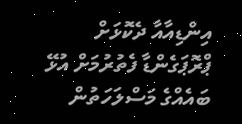އިންޑިއާއާ ދެކޮޅަށް ޕްރޮޕަގެންޑާ ފެތުރުމަށް އުޅޭ ބައެއްގެ މަސްލަހަތުން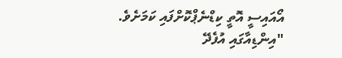އޯއައިސީ އޮތީ ކިޑްނެޕްކޮށްފައި ކަމަށެވެ.
"އިންޑިއާގައި އުފެދޭ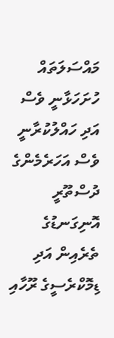މައްސަލަތައް ހުށަހަޅާނީ ވެސް އަދި ހައްލުކުރާނީ ވެސް އަހަރެމެންގެ ދުސްތޫރީ އޮނިގަނޑުގެ ތެރެއިން އަދި ޑިމޮކްރެސީގެ ރޫހާއި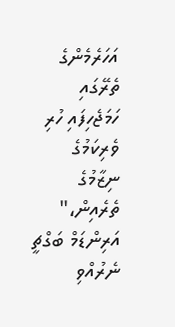އަހަރެމެންގެ ތެރޭގައި ހަމަޖެހިފައި ހުރި ވެރިކަމުގެ ނިޒާމުގެ ތެރެއިން،" އަރިންޑަމް ބަގްޗީ ނެރުއްވި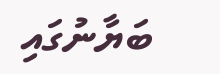ބަޔާނުގައި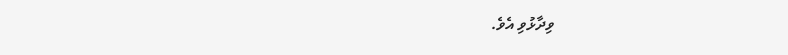ވިދާޅުވި އެވެ.